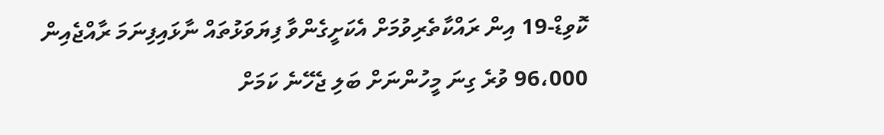ކޮވިޑް-19 އިން ރައްކާތެރިވުމަށް އެކަށީގެންވާ ފިޔަވަޅުތައް ނާޅައިފިނަމަ ރާއްޖެއިން 96،000 ވުރެ ގިނަ މީހުންނަށް ބަލި ޖެހޭނެ ކަމަށް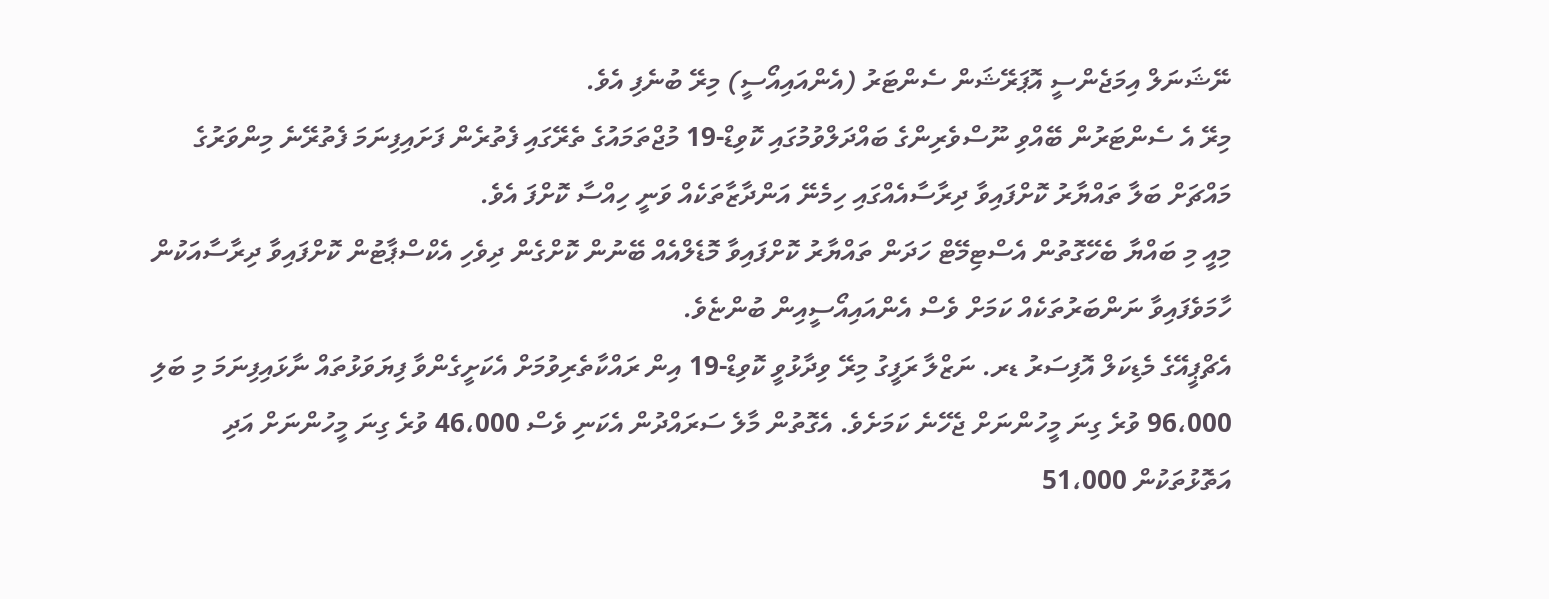ނޭޝަނަލް އިމަޖެންސީ އޮޕަރޭޝަން ސެންޓަރު (އެންއައިއޯސީ) މިރޭ ބުނެފި އެވެ.
މިރޭ އެ ސެންޓަރުން ބޭއްވި ނޫސްވެރިންގެ ބައްދަލްވުމުގައި ކޮވިޑް-19 މުޖްތަމައުގެ ތެރޭގައި ފެތުރެން ފަށައިފިނަމަ ފެތުރޭނެ މިންވަރުގެ މައްޗަށް ބަލާ ތައްޔާރު ކޮށްފައިވާ ދިރާސާއެއްގައި ހިމެނޭ އަންދާޒާތަކެއް ވަނީ ހިއްސާ ކޮށްފަ އެވެ.
މިއީ މި ބައްޔާ ބެހޭގޮތުން އެސްޓިމޭޓް ހަދަން ތައްޔާރު ކޮށްފައިވާ މޮޑެލްއެއް ބޭނުން ކޮށްގެން ދިވެހި އެކްސްޕާޓުން ކޮށްފައިވާ ދިރާސާއަކުން ހާމަވެފައިވާ ނަންބަރުތަކެއް ކަމަށް ވެސް އެންއައިއޯސީއިން ބުންޏެވެ.
އެޗްޕީއޭގެ މެޑިކަލް އޮފިސަރު ޑރ. ނަޒްލާ ރަފީގު މިރޭ ވިދާޅުވީ ކޮވިޑް-19 އިން ރައްކާތެރިވުމަށް އެކަށީގެންވާ ފިޔަވަޅުތައް ނާޅައިފިނަމަ މި ބަލި 96،000 ވުރެ ގިނަ މީހުންނަށް ޖެހޭނެ ކަމަށެވެ. އެގޮތުން މާލެ ސަރައްދުން އެކަނި ވެސް 46،000 ވުރެ ގިނަ މީހުންނަށް އަދި އަތޮޅުތަކުން 51،000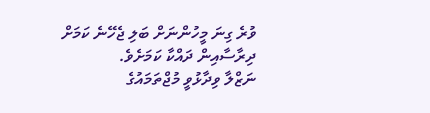ވުރެ ގިނަ މީހުންނަށް ބަލި ޖެހޭނެ ކަމަށް ދިރާސާއިން ދައްކާ ކަމަށެވެ.
ނަޒްލާ ވިދާޅުވީ މުޖްތަމައުގެ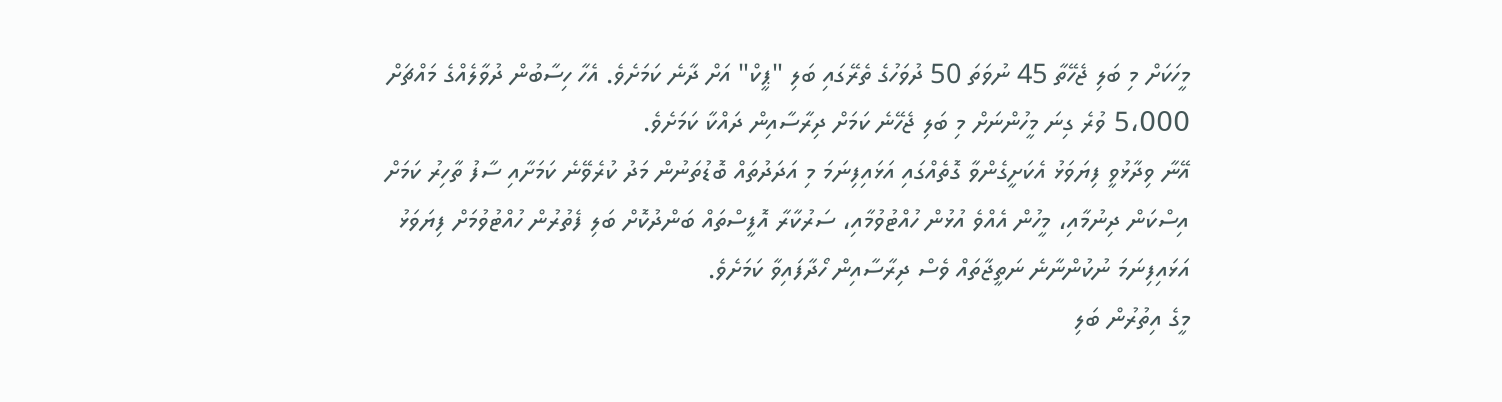މީހަކަށް މި ބަލި ޖެހޭތާ 45 ނުވަތަ 50 ދުވަހުގެ ތެރޭގައި ބަލި "ޕީކް" އަށް ދާނެ ކަމަށެވެ. އެހާ ހިސާބުން ދުވާލެއްގެ މައްޗަށް 5،000 ވުރެ ގިނަ މީހުންނަށް މި ބަލި ޖެހޭނެ ކަމަށް ދިރާސާއިން ދައްކާ ކަމަށެވެ.
އޭނާ ވިދާޅުވީ ފިޔަވަޅު އެކަށީގެންވާ ގޮތެއްގައި އަޅައިފިނަމަ މި އަދަދުތައް ބޮޑުތަނުން މަދު ކުރެވޭނެ ކަމަށާއި ސާފު ތާހިރު ކަމަށް އިސްކަން ދިނުމާއި، މީހުން އެއްވެ އުޅުން ހުއްޓުވުމާއި، ސަރުކާރާ އޮފީސްތައް ބަންދުކޮށް ބަލި ފެތުރުން ހުއްޓުވުމަށް ފިޔަވަޅު އަޅައިފިނަމަ ނުކުންނާނެ ނަތީޖާތައް ވެސް ދިރާސާއިން ހޯދާފައިވާ ކަމަށެވެ.
މީގެ އިތުރުން ބަލި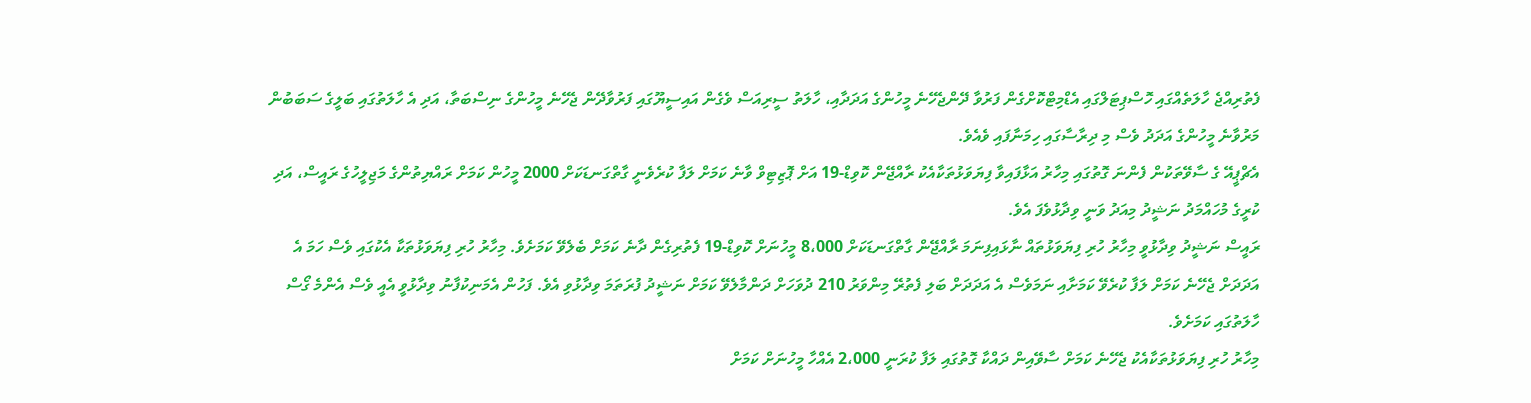ފެތުރިއްޖެ ހާލަތެއްގައި ހޮސްޕިޓަލްގައި އެޑްމިޓްކޮށްގެން ފަރުވާ ދޭންޖެހޭނެ މީހުންގެ އަދަދާއި، ހާލަތު ސީރިއަސް ވެގެން އައިސީޔޫގައި ފަރުވާދޭން ޖެހޭނެ މީހުންގެ ނިސްބަތާ، އަދި އެ ހާލަތުގައި ބަލީގެ ސަބަބުން މަރުވާނެ މީހުންގެ އަދަދު ވެސް މި ދިރާސާގައި ހިމަނާފައި ވެއެވެ.
އެޗްޕީއޭ ގެ ސާވޭތަކުން ފެންނަ ގޮތުގައި މިހާރު އަޅާފައިވާ ފިޔަވަޅުތަކާއެކު ރާއްޖޭން ކޮވިޑް-19 އަށް ޕޮޒިޓިވް ވާނެ ކަމަށް ލަފާ ކުރެވެނީ ގާތްގަނޑަކަށް 2000 މީހުން ކަމަށް ރައްޔިތުންގެ މަޖިލީހުގެ ރައީސް، އަދި ކުރީގެ މުހައްމަދު ނަޝީދު މިއަދު ވަނީ ވިދާޅުވެފަ އެވެ.
ރައީސް ނަޝީދު ވިދާޅުވީ މިހާރު ހުރި ފިޔަވަޅުތައް ނާޅައިފިނަމަ ރާއްޖޭން ގާތްގަނޑަކަށް 8،000 މީހުނަށް ކޮވިޑް-19 ފެތުރިގެން ދާނެ ކަމަށް ބެލެވޭ ކަމަށެވެ. މިހާރު ހުރި ފިޔަވަޅުތަކާ އެކުގައި ވެސް ހަމަ އެ އަދަދަށް ޖެހޭނެ ކަމަށް ލަފާ ކުރެވޭ ކަމަށާއި ނަމަވެސް އެ އަދަދަށް ބަލި ފެތުރޭ މިންވަރު 210 ދުވަހަށް ދަންމާލެވޭ ކަމަށް ނަޝީދު ފުރަތަމަ ވިދާޅުވި އެވެ. ފަހުން އެމަނިކުފާނު ވިދާޅުވީ އެއީ ވެސް އެންމެ ގޯސް ހާލަތުގައި ކަމަށެވެ.
މިހާރު ހުރި ފިޔަވަޅުތަކާއެކު ޖެހޭނެ ކަމަށް ސާވޭއިން ދައްކާ ގޮތުގައި ލަފާ ކުރަނީ 2،000 އެއްހާ މީހުނަށް ކަމަށް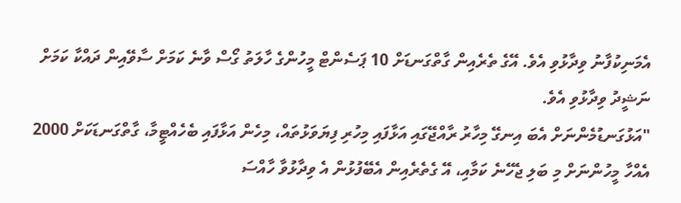އެމަނިކުފާނު ވިދާޅުވި އެވެ. އޭގެ ތެރެއިން ގާތްގަނޑަށް 10 ޕަސެންޓް މީހުންގެ ހާލަތު ގޯސް ވާނެ ކަމަށް ސާވޭއިން ދައްކާ ކަމަށް ނަޝީދު ވިދާޅުވި އެވެ.
"އަޅުގަނޑުމެންނަށް އެބަ އިނގޭ މިހާރު ރާއްޖޭގައި އަޅާފައި މިހުރި ފިޔަވަޅުތައް، މިހެން އަޅާފައި ބެހެއްޓީމާ، ގާތްގަނޑަކަށް 2000 އެއްހާ މީހުންނަށް މި ބަލި ޖެހޭނެ ކަމާއި، އޭ ގެތެރެއިން އެބޭފުޅުން އެ ވިދާޅުވާ ހާއްސަ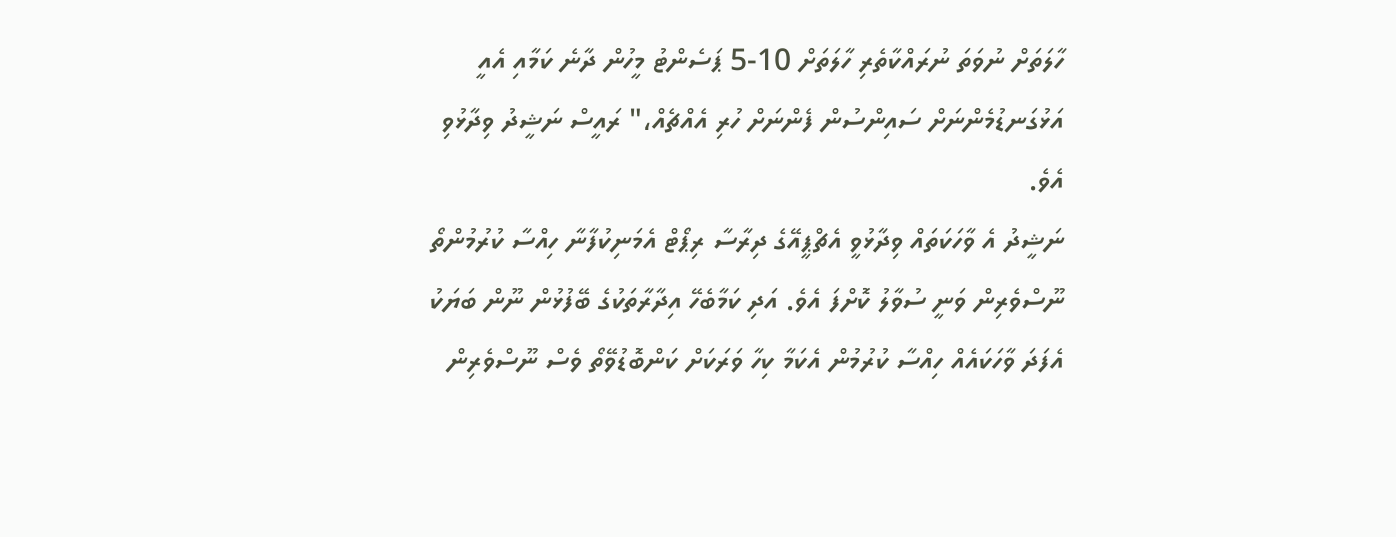ހާލަތަށް ނުވަތަ ނުރައްކާތެރި ހާލަތަށް 10-5 ޕަސެންޓު މީހުން ދާނެ ކަމާއި އެއީ އަޅުގަނޑުމެންނަށް ސައިންސުން ފެންނަށް ހުރި އެއްޗެއް،" ރައީސް ނަޝީދު ވިދާޅުވި އެވެ.
ނަޝީދު އެ ވާހަކަތައް ވިދާޅުވީ އެޗްޕީއޭގެ ދިރާސާ ރިޕޯޓް އެމަނިކުފާނާ ހިއްސާ ކުރުމުންތޯ ނޫސްވެރިން ވަނީ ސުވާލު ކޮށްފަ އެވެ. އަދި ކަމާބެހޭ އިދާރާތަކުގެ ބޭފުޅުން ނޫން ބަޔަކު އެފަދަ ވާހަކައެއް ހިއްސާ ކުރުމުން އެކަމާ ކިހާ ވަރަކަށް ކަންބޮޑުވޭތޯ ވެސް ނޫސްވެރިން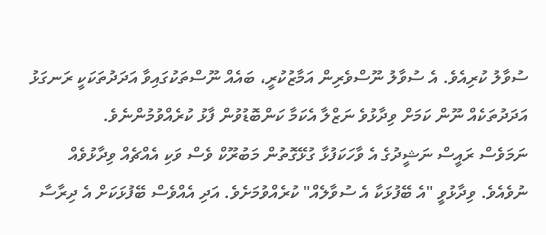ސުވާލު ކުރިއެވެ. އެ ސުވާލު ނޫސްވެރިން އަމާޒުކުރީ، ބައެއް ނޫސްތަކުގައިވާ އަދަދުތަކަކީ ރަނގަޅު އަދަދުތަކެއް ނޫން ކަމަށް ވިދާޅުވެ ނަޒްލާ އެކަމާ ކަންބޮޑުވުން ފާޅު ކުރެއްވުމުންނެވެ.
ނަމަވެސް ރައީސް ނަޝީދުގެ އެ ވާހަކަފުޅާ ގުޅޭގޮތުން މަބުރޫކް ވެސް ވަކި އެއްޗެއް ވިދާޅުވެއް ނުވެއެވެ. ވިދާޅުވީ "އެ ބޭފުޅަކާ އެ ސުވާލެއް" ކުރެއްވުމަށެވެ. އަދި އެއްވެސް ބޭފުޅަކަށް އެ ދިރާސާ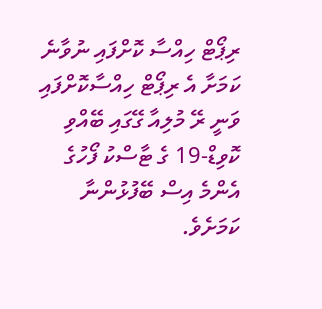ރިޕޯޓް ހިއްސާ ކޮށްފައި ނުވާނެ ކަމަށާ އެ ރިޕޯޓް ހިއްސާކޮށްފައި ވަނީ ރޭ މުލިއާ ގޭގައި ބޭއްވި ކޮވިޑް-19 ގެ ޓާސްކު ފޯހުގެ އެންމެ އިސް ބޭފުޅުންނާ ކަމަށެވެ.